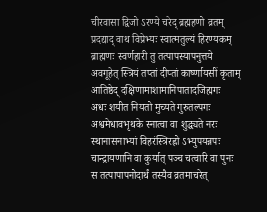चीरवासा द्विजो ऽरण्ये चरेद् ब्रह्महणो व्रतम्
प्रदद्याद् वाथ विप्रेभ्यः स्वात्मतुल्यं हिरण्यकम्
ब्राह्मणः स्वर्णहारी तु तत्पापस्यापनुत्तये
अवगूहेत् स्त्रियं तप्तां दीप्तां कार्ष्णायसीं कृताम्
आतिष्ठेद् दक्षिणामाशामानिपातादजिह्मगः
अधः शयीत नियतो मुच्यते गुरुतल्पगः
अश्वमेधावभृथके स्नात्वा वा शुद्ध्यते नरः
स्थानासनाभ्यां विहरंस्त्रिरह्नो ऽभ्युपयन्नपः
चान्द्रायणानि वा कुर्यात् पञ्च चत्वारि वा पुनः
स तत्पापापनोदार्थं तस्यैव व्रतमाचरेत्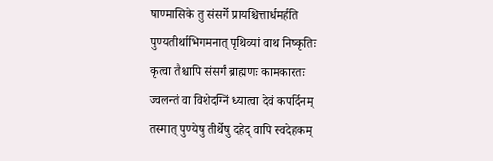षाण्मासिके तु संसर्गे प्रायश्चित्तार्धमर्हति
पुण्यतीर्थाभिगमनात् पृथिव्यां वाथ निष्कृतिः
कृत्वा तैश्चापि संसर्गं ब्राह्मणः कामकारतः
ज्वलन्तं वा विशेदग्निं ध्यात्वा देवं कपर्दिनम्
तस्मात् पुण्येषु तीर्थेषु दहेद् वापि स्वदेहकम्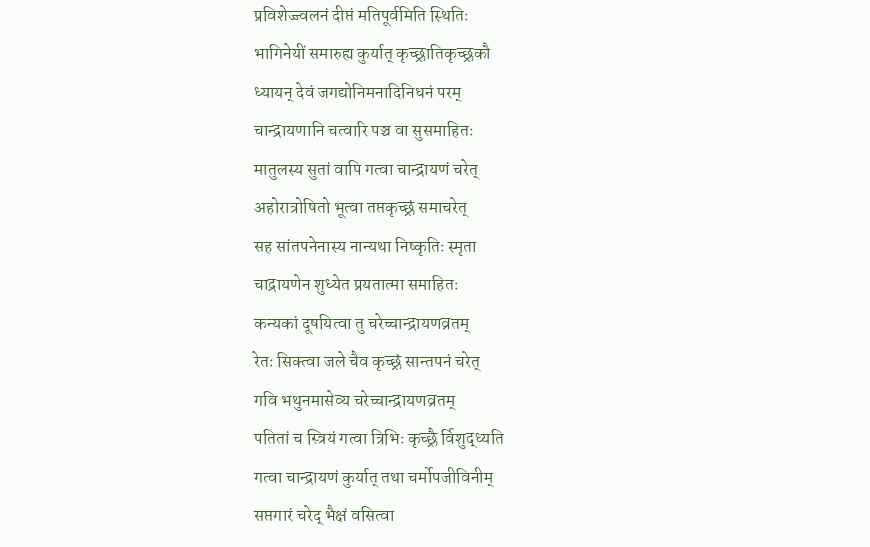प्रविशेज्ज्वलनं दीप्तं मतिपूर्वमिति स्थितिः
भागिनेयीं समारुह्य कुर्यात् कृच्छ्रातिकृच्छ्रकौ
ध्यायन् देवं जगद्योनिमनादिनिधनं परम्
चान्द्रायणानि चत्वारि पञ्च वा सुसमाहितः
मातुलस्य सुतां वापि गत्वा चान्द्रायणं चरेत्
अहोरात्रोषितो भूत्वा तप्तकृच्छ्रं समाचरेत्
सह सांतपनेनास्य नान्यथा निष्कृतिः स्मृता
चाद्रायणेन शुध्येत प्रयतात्मा समाहितः
कन्यकां दूषयित्वा तु चरेच्चान्द्रायणव्रतम्
रेतः सिक्त्वा जले चैव कृच्छ्रं सान्तपनं चरेत्
गवि भथुनमासेव्य चरेच्चान्द्रायणव्रतम्
पतितां च स्त्रियं गत्वा त्रिभिः कृच्छ्रै र्विशुद्ध्यति
गत्वा चान्द्रायणं कुर्यात् तथा चर्मोपजीविनीम्
सप्तगारं चरेद् भैक्षं वसित्वा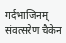गर्दभाजिनम्
संवत्सरेण चैकेन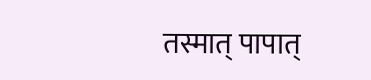तस्मात् पापात्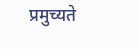प्रमुच्यते